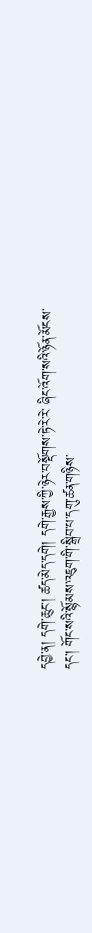དབྱེ་ན། དགེ་ཆུང་། ཚད་མེད་དགེ། དགེ་རྒྱས་ཀྱི་ཉེར་བསྡོགས་ཏེ་རེ་རེ་ ཞིང་འོག་སའི་ཉོན་མོངས་དང་། གོང་སའི་སྙོམས་འཇུག་གི་སྒྲིབ་པ་དགུ་ཚན་གཉིས་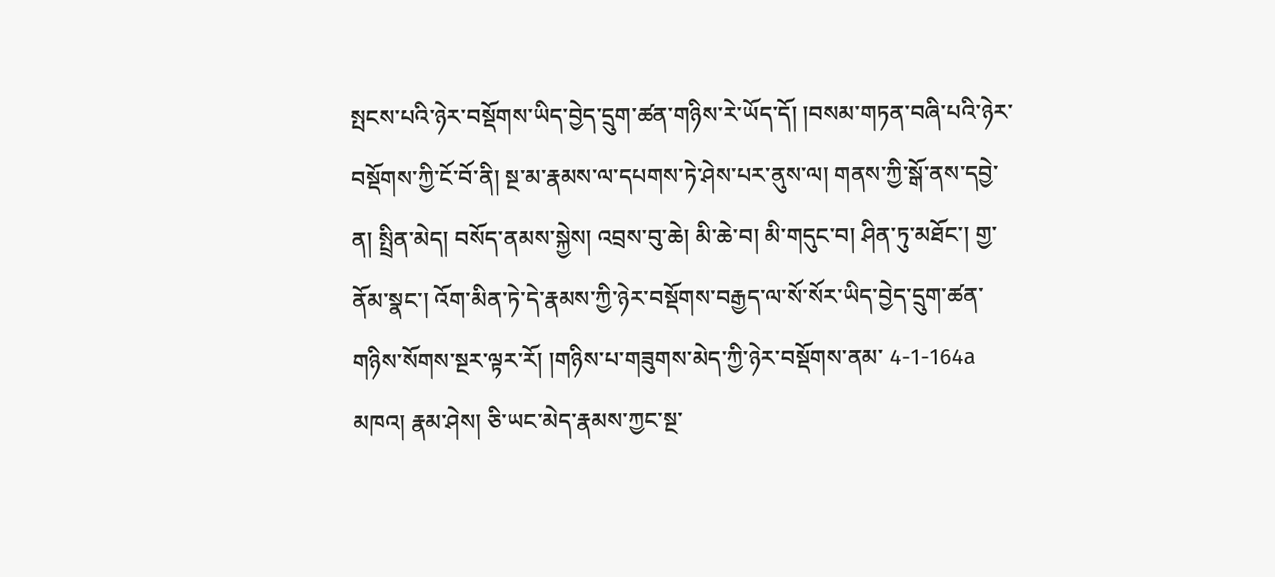སྤངས་པའི་ཉེར་བསྡོགས་ཡིད་བྱེད་དྲུག་ཚན་གཉིས་རེ་ཡོད་དོ། །བསམ་གཏན་བཞི་པའི་ཉེར་བསྡོགས་ཀྱི་ངོ་བོ་ནི། སྔ་མ་རྣམས་ལ་དཔགས་ཏེ་ཤེས་པར་ནུས་ལ། གནས་ཀྱི་སྒོ་ནས་དབྱེ་ ན། སྤྲིན་མེད། བསོད་ནམས་སྐྱེས། འབྲས་བུ་ཆེ། མི་ཆེ་བ། མི་གདུང་བ། ཤིན་ཏུ་མཐོང་། གྱ་ནོམ་སྣང་། འོག་མིན་ཏེ་དེ་རྣམས་ཀྱི་ཉེར་བསྡོགས་བརྒྱད་ལ་སོ་སོར་ཡིད་བྱེད་དྲུག་ཚན་གཉིས་སོགས་སྔར་ལྟར་རོ། །གཉིས་པ་གཟུགས་མེད་ཀྱི་ཉེར་བསྡོགས་ནམ་ 4-1-164a མཁའ། རྣམ་ཤེས། ཅི་ཡང་མེད་རྣམས་ཀྱང་སྔ་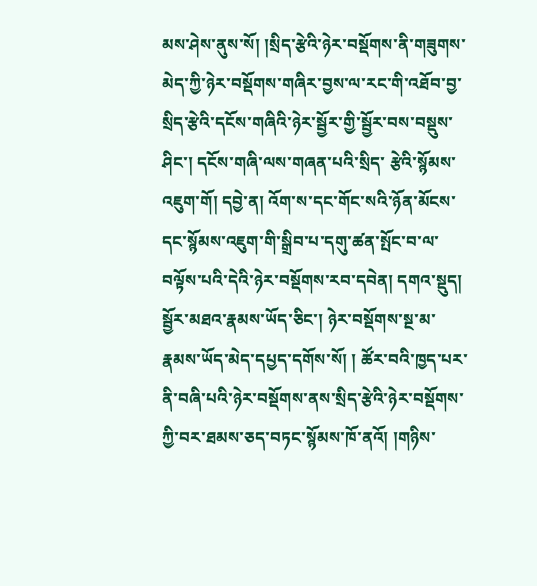མས་ཤེས་ནུས་སོ། །སྲིད་རྩེའི་ཉེར་བསྡོགས་ནི་གཟུགས་མེད་ཀྱི་ཉེར་བསྡོགས་གཞིར་བྱས་ལ་རང་གི་འཐོབ་བྱ་སྲིད་རྩེའི་དངོས་གཞིའི་ཉེར་སྦྱོར་གྱི་སྦྱོར་བས་བསྡུས་ཤིང་། དངོས་གཞི་ལས་གཞན་པའི་སྲིད་ རྩེའི་སྙོམས་འཇུག་གོ། དབྱེ་ན། འོག་ས་དང་གོང་སའི་ཉོན་མོངས་དང་སྙོམས་འཇུག་གི་སྒྲིབ་པ་དགུ་ཚན་སྤོང་བ་ལ་བལྟོས་པའི་དེའི་ཉེར་བསྡོགས་རབ་དབེན། དགའ་སྡུད། སྦྱོར་མཐའ་རྣམས་ཡོད་ཅིང་། ཉེར་བསྡོགས་སྔ་མ་རྣམས་ཡོད་མེད་དཔྱད་དགོས་སོ། ། ཚོར་བའི་ཁྱད་པར་ནི་བཞི་པའི་ཉེར་བསྡོགས་ནས་སྲིད་རྩེའི་ཉེར་བསྡོགས་ཀྱི་བར་ཐམས་ཅད་བཏང་སྙོམས་ཁོ་ནའོ། །གཉིས་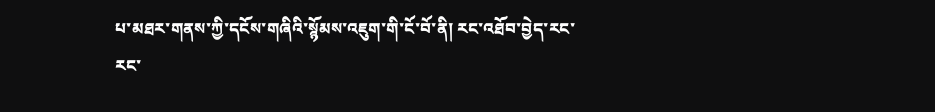པ་མཐར་གནས་ཀྱི་དངོས་གཞིའི་སྙོམས་འཇུག་གི་ངོ་བོ་ནི། རང་འཐོབ་བྱེད་རང་རང་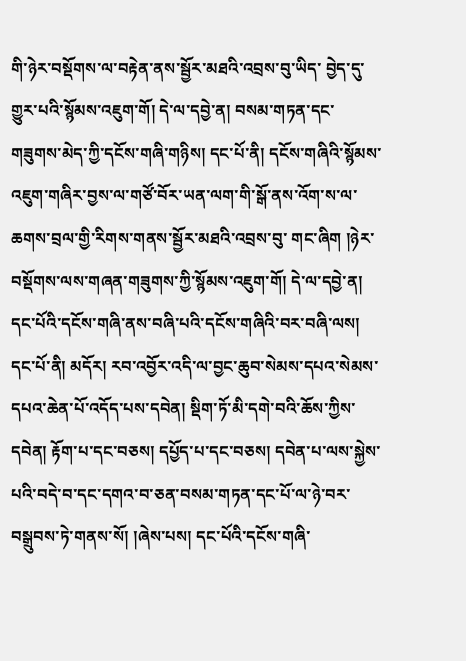གི་ཉེར་བསྡོགས་ལ་བརྟེན་ནས་སྦྱོར་མཐའི་འབྲས་བུ་ཡིད་ བྱེད་དུ་གྱུར་པའི་སྙོམས་འཇུག་གོ། དེ་ལ་དབྱེ་ན། བསམ་གཏན་དང་གཟུགས་མེད་ཀྱི་དངོས་གཞི་གཉིས། དང་པོ་ནི། དངོས་གཞིའི་སྙོམས་འཇུག་གཞིར་བྱས་ལ་གཙོ་བོར་ཡན་ལག་གི་སྒོ་ནས་འོག་ས་ལ་ཆགས་བྲལ་གྱི་རིགས་གནས་སྦྱོར་མཐའི་འབྲས་བུ་ གང་ཞིག །ཉེར་བསྡོགས་ལས་གཞན་གཟུགས་ཀྱི་སྙོམས་འཇུག་གོ། དེ་ལ་དབྱེ་ན། དང་པོའི་དངོས་གཞི་ནས་བཞི་པའི་དངོས་གཞིའི་བར་བཞི་ལས། དང་པོ་ནི། མདོར། རབ་འབྱོར་འདི་ལ་བྱང་ཆུབ་སེམས་དཔའ་སེམས་དཔའ་ཆེན་པོ་འདོད་པས་དབེན། སྡིག་ཏོ་མི་དགེ་བའི་ཆོས་ཀྱིས་དབེན། རྟོག་པ་དང་བཅས། དཔྱོད་པ་དང་བཅས། དབེན་པ་ལས་སྐྱེས་པའི་བདེ་བ་དང་དགའ་བ་ཅན་བསམ་གཏན་དང་པོ་ལ་ཉེ་བར་བསྒྲུབས་ཏེ་གནས་སོ། །ཞེས་པས། དང་པོའི་དངོས་གཞི་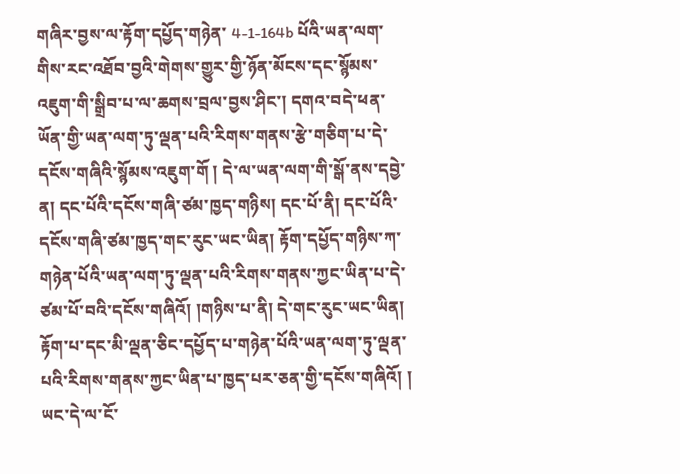གཞིར་བྱས་ལ་རྟོག་དཔྱོད་གཉེན་ 4-1-164b པོའི་ཡན་ལག་གིས་རང་འཐོབ་བྱའི་གེགས་གྱུར་གྱི་ཉོན་མོངས་དང་སྙོམས་འཇུག་གི་སྒྲིབ་པ་ལ་ཆགས་བྲལ་བྱས་ཤིང་། དགའ་བདེ་ཕན་ཡོན་གྱི་ཡན་ལག་ཏུ་ལྡན་པའི་རིགས་གནས་རྩེ་གཅིག་པ་དེ་དངོས་གཞིའི་སྙོམས་འཇུག་གོ ། དེ་ལ་ཡན་ལག་གི་སྒོ་ནས་དབྱེ་ ན། དང་པོའི་དངོས་གཞི་ཙམ་ཁྱད་གཉིས། དང་པོ་ནི། དང་པོའི་དངོས་གཞི་ཙམ་ཁྱད་གང་རུང་ཡང་ཡིན། རྟོག་དཔྱོད་གཉིས་ཀ་གཉེན་པོའི་ཡན་ལག་ཏུ་ལྡན་པའི་རིགས་གནས་ཀྱང་ཡིན་པ་དེ་ཙམ་པོ་བའི་དངོས་གཞིའོ། །གཉིས་པ་ནི། དེ་གང་རུང་ཡང་ཡིན། རྟོག་པ་དང་མི་ལྡན་ཅིང་དཔྱོད་པ་གཉེན་པོའི་ཡན་ལག་ཏུ་ལྡན་པའི་རིགས་གནས་ཀྱང་ཡིན་པ་ཁྱད་པར་ཅན་གྱི་དངོས་གཞིའོ། ། ཡང་དེ་ལ་ངོ་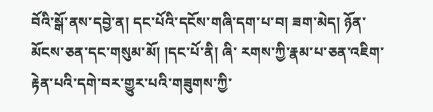བོའི་སྒོ་ནས་དབྱེ་ན། དང་པོའི་དངོས་གཞི་དག་པ་བ། ཟག་མེད། ཉོན་མོངས་ཅན་དང་གསུམ་མོ། །དང་པོ་ནི། ཞི་ རགས་ཀྱི་རྣམ་པ་ཅན་འཇིག་རྟེན་པའི་དགེ་བར་གྱུར་པའི་གཟུགས་ཀྱི་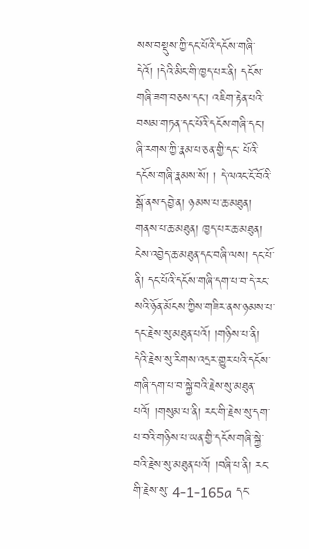སས་བསྡུས་ཀྱི་དང་པོའི་དངོས་གཞི་དེའོ། །དེའི་མིང་གི་ཁྱད་པར་ནི། དངོས་གཞི་ཟག་བཅས་དང་། འཇིག་རྟེན་པའི་བསམ་གཏན་དང་པོའི་དངོས་གཞི་དང་། ཞི་རགས་ཀྱི་རྣམ་པ་ཅན་གྱི་དང་ པོའི་དངོས་གཞི་རྣམས་སོ། ། དེ་ལའང་ངོ་བོའི་སྒོ་ནས་དབྱེ་ན། ཉམས་པ་ཆ་མཐུན། གནས་པ་ཆ་མཐུན། ཁྱད་པར་ཆ་མཐུན། ངེས་འབྱེད་ཆ་མཐུན་དང་བཞི་ལས། དང་པོ་ནི། དང་པོའི་དངོས་གཞི་དག་པ་བ་དེ་རང་སའི་ཉོན་མོངས་ཀྱིས་གཟིར་ནས་ཉམས་པ་ དང་རྗེས་སུ་མཐུན་པའོ། །གཉིས་པ་ནི། དེའི་རྗེས་སུ་རིགས་འདྲར་གྱུར་པའི་དངོས་གཞི་དག་པ་བ་སྐྱེ་བའི་རྗེས་སུ་མཐུན་པའོ། །གསུམ་པ་ནི། རང་གི་རྗེས་སུ་དག་པ་བའི་གཉིས་པ་ཡན་གྱི་དངོས་གཞི་སྐྱེ་བའི་རྗེས་སུ་མཐུན་པའོ། །བཞི་པ་ནི། རང་གི་རྗེས་སུ་ 4-1-165a དང་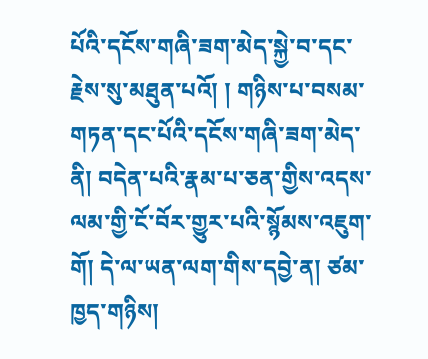པོའི་དངོས་གཞི་ཟག་མེད་སྐྱེ་བ་དང་རྗེས་སུ་མཐུན་པའོ། ། གཉིས་པ་བསམ་གཏན་དང་པོའི་དངོས་གཞི་ཟག་མེད་ནི། བདེན་པའི་རྣམ་པ་ཅན་གྱིས་འདས་ལམ་གྱི་ངོ་བོར་གྱུར་པའི་སྙོམས་འཇུག་གོ། དེ་ལ་ཡན་ལག་གིས་དབྱེ་ན། ཙམ་ ཁྱད་གཉིས།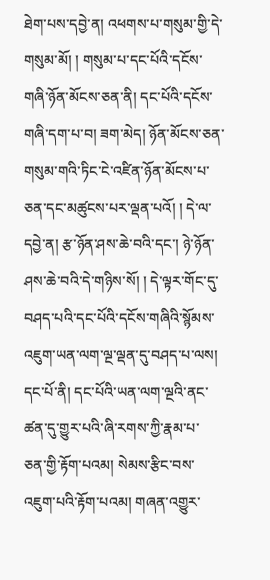ཐེག་པས་དབྱེ་ན། འཕགས་པ་གསུམ་གྱི་དེ་གསུམ་མོ། ། གསུམ་པ་དང་པོའི་དངོས་གཞི་ཉོན་མོངས་ཅན་ནི། དང་པོའི་དངོས་གཞི་དག་པ་བ། ཟག་མེད། ཉོན་མོངས་ཅན་གསུམ་གའི་ཏིང་ངེ་འཛིན་ཉོན་མོངས་པ་ཅན་དང་མཚུངས་པར་ལྡན་པའོ། ། དེ་ལ་དབྱེ་ན། རྩ་ཉོན་ཤས་ཆེ་བའི་དང་། ཉེ་ཉོན་ཤས་ཆེ་བའི་དེ་གཉིས་སོ། ། དེ་ལྟར་གོང་དུ་བཤད་པའི་དང་པོའི་དངོས་གཞིའི་སྙོམས་འཇུག་ཡན་ལག་ལྔ་ལྡན་དུ་བཤད་པ་ལས། དང་པོ་ནི། དང་པོའི་ཡན་ལག་ལྔའི་ནང་ཚན་དུ་གྱུར་པའི་ཞི་རགས་ཀྱི་རྣམ་པ་ ཅན་གྱི་རྟོག་པའམ། སེམས་རྩིང་བས་འཇུག་པའི་རྟོག་པའམ། གཞན་འགྱུར་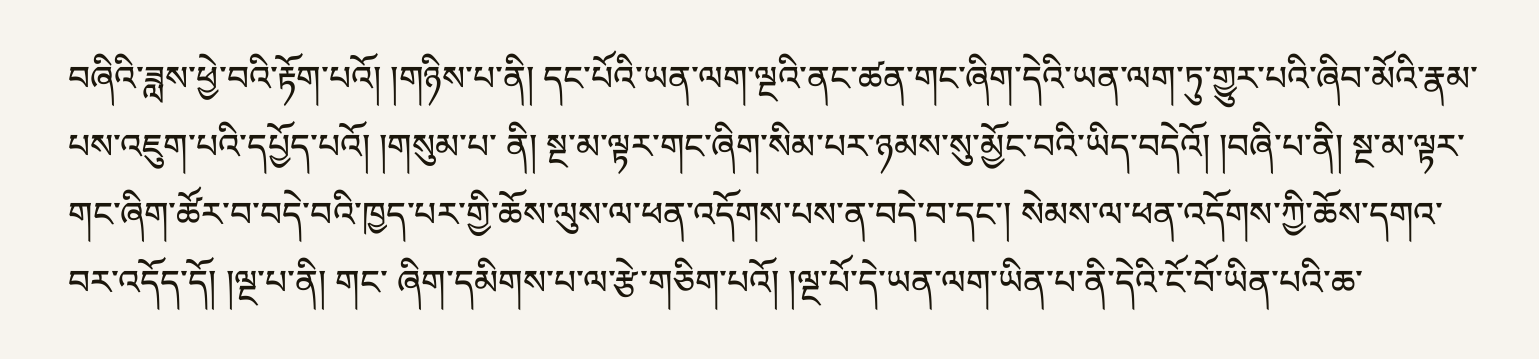བཞིའི་ཟླས་ཕྱེ་བའི་རྟོག་པའོ། །གཉིས་པ་ནི། དང་པོའི་ཡན་ལག་ལྔའི་ནང་ཚན་གང་ཞིག་དེའི་ཡན་ལག་ཏུ་གྱུར་པའི་ཞིབ་མོའི་རྣམ་པས་འཇུག་པའི་དཔྱོད་པའོ། །གསུམ་པ་ ནི། སྔ་མ་ལྟར་གང་ཞིག་སིམ་པར་ཉམས་སུ་མྱོང་བའི་ཡིད་བདེའོ། །བཞི་པ་ནི། སྔ་མ་ལྟར་གང་ཞིག་ཚོར་བ་བདེ་བའི་ཁྱད་པར་གྱི་ཆོས་ལུས་ལ་ཕན་འདོགས་པས་ན་བདེ་བ་དང་། སེམས་ལ་ཕན་འདོགས་ཀྱི་ཆོས་དགའ་བར་འདོད་དོ། །ལྔ་པ་ནི། གང་ ཞིག་དམིགས་པ་ལ་རྩེ་གཅིག་པའོ། །ལྔ་པོ་དེ་ཡན་ལག་ཡིན་པ་ནི་དེའི་ངོ་བོ་ཡིན་པའི་ཆ་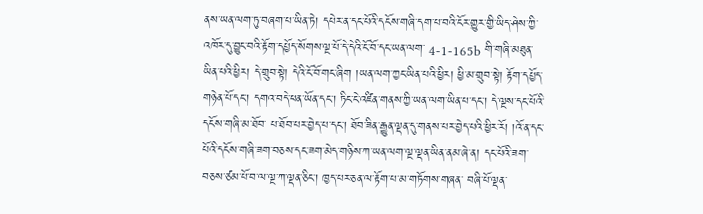ནས་ཡན་ལག་ཏུ་བཞག་པ་ཡིན་ཏེ། དཔེར་ན་དང་པོའི་དངོས་གཞི་དག་པ་བའི་ངོར་གྱུར་གྱི་ཡིད་ཤེས་ཀྱི་འཁོར་དུ་བྱུང་བའི་རྟོག་དཔྱོད་སོགས་ལྔ་པོ་དེ་དེའི་ངོ་བོ་དང་ཡན་ལག་ 4-1-165b གི་གཞི་མཐུན་ཡིན་པའི་ཕྱིར། དེ་གྲུབ་སྟེ། དེའི་ངོ་བོ་གང་ཞིག །ཡན་ལག་ཀྱང་ཡིན་པའི་ཕྱིར། ཕྱི་མ་གྲུབ་སྟེ། རྟོག་དཔྱོད་གཉེན་པོ་དང་། དགའ་བདེ་ཕན་ཡོན་དང་། ཏིང་ངེ་འཛིན་གནས་ཀྱི་ཡན་ལག་ཡིན་པ་དང་། དེ་ལྔས་དང་པོའི་དངོས་གཞི་མ་ཐོབ་ པ་ཐོབ་པར་བྱེད་པ་དང་། ཐོབ་ཟིན་རྒྱུན་ལྡན་དུ་གནས་པར་བྱེད་པའི་ཕྱིར་རོ། །འོ་ན་དང་པོའི་དངོས་གཞི་ཟག་བཅས་དང་ཟག་མེད་གཉིས་ཀ་ཡན་ལག་ལྔ་ལྡན་ཡིན་ནམ་ཞེ་ན། དང་པོའི་ཟག་བཅས་ཙམ་པོ་བ་ལ་ལྔ་ཀ་ལྡན་ཅིང་། ཁྱད་པར་ཅན་ལ་རྟོག་པ་མ་གཏོགས་གཞན་ བཞི་པོ་ལྡན་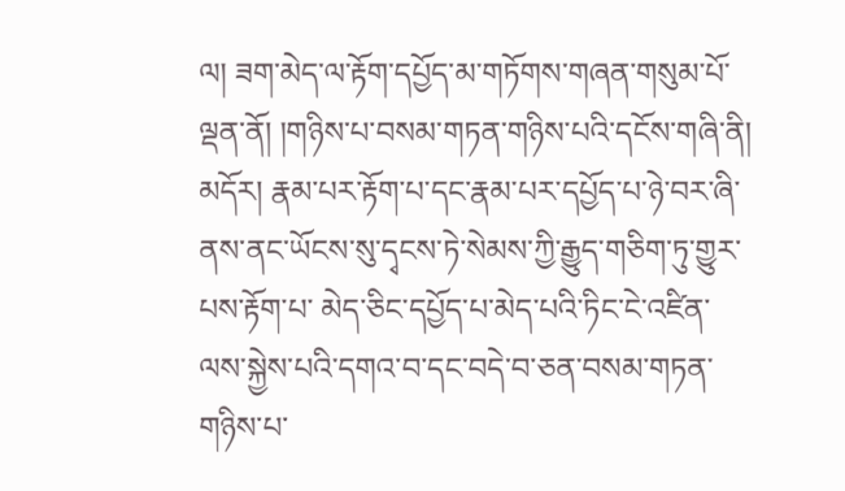ལ། ཟག་མེད་ལ་རྟོག་དཔྱོད་མ་གཏོགས་གཞན་གསུམ་པོ་ལྡན་ནོ། །གཉིས་པ་བསམ་གཏན་གཉིས་པའི་དངོས་གཞི་ནི། མདོར། རྣམ་པར་རྟོག་པ་དང་རྣམ་པར་དཔྱོད་པ་ཉེ་བར་ཞི་ནས་ནང་ཡོངས་སུ་དྭངས་ཏེ་སེམས་ཀྱི་རྒྱུད་གཅིག་ཏུ་གྱུར་པས་རྟོག་པ་ མེད་ཅིང་དཔྱོད་པ་མེད་པའི་ཏིང་ངེ་འཛིན་ལས་སྐྱེས་པའི་དགའ་བ་དང་བདེ་བ་ཅན་བསམ་གཏན་གཉིས་པ་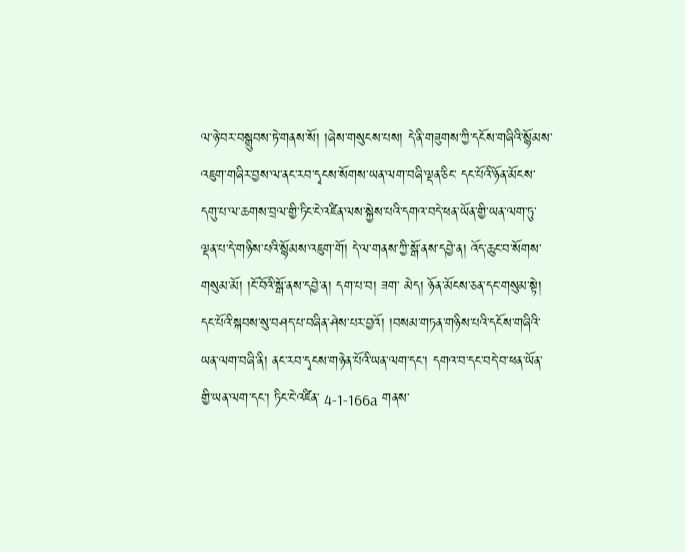ལ་ཉེ་བར་བསྒྲུབས་ཏེ་གནས་སོ། །ཞེས་གསུངས་པས། དེ་ནི་གཟུགས་ཀྱི་དངོས་གཞིའི་སྙོམས་འཇུག་གཞིར་བྱས་ལ་ནང་རབ་དྭངས་སོགས་ཡན་ལག་བཞི་ལྡན་ཅིང་ དང་པོའི་ཉོན་མོངས་དགུ་པ་ལ་ཆགས་བྲལ་གྱི་ཏིང་ངེ་འཛིན་ལས་སྐྱེས་པའི་དགའ་བདེ་ཕན་ཡོན་གྱི་ཡན་ལག་ཏུ་ལྡན་པ་དེ་གཉིས་པའི་སྙོམས་འཇུག་གོ། དེ་ལ་གནས་ཀྱི་སྒོ་ནས་དབྱེ་ན། འོད་ཆུང་བ་སོགས་གསུམ་མོ། །ངོ་བོའི་སྒོ་ནས་དབྱེ་ན། དག་པ་བ། ཟག་ མེད། ཉོན་མོངས་ཅན་དང་གསུམ་སྟེ། དང་པོའི་སྐབས་སུ་བཤད་པ་བཞིན་ཤེས་པར་བྱའོ། །བསམ་གཏན་གཉིས་པའི་དངོས་གཞིའི་ཡན་ལག་བཞི་ནི། ནང་རབ་དྭངས་གཉེན་པོའི་ཡན་ལག་དང་། དགའ་བ་དང་བདེ་བ་ཕན་ཡོན་གྱི་ཡན་ལག་དང་། ཏིང་ངེ་འཛིན་ 4-1-166a གནས་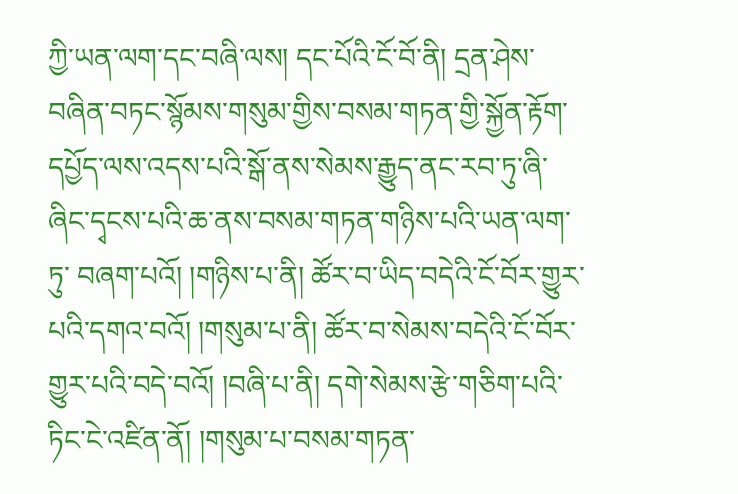ཀྱི་ཡན་ལག་དང་བཞི་ལས། དང་པོའི་ངོ་བོ་ནི། དྲན་ཤེས་བཞིན་བཏང་སྙོམས་གསུམ་གྱིས་བསམ་གཏན་གྱི་སྐྱོན་རྟོག་དཔྱོད་ལས་འདས་པའི་སྒོ་ནས་སེམས་རྒྱུད་ནང་རབ་ཏུ་ཞི་ཞིང་དྭངས་པའི་ཆ་ནས་བསམ་གཏན་གཉིས་པའི་ཡན་ལག་ཏུ་ བཞག་པའོ། །གཉིས་པ་ནི། ཚོར་བ་ཡིད་བདེའི་ངོ་བོར་གྱུར་པའི་དགའ་བའོ། །གསུམ་པ་ནི། ཚོར་བ་སེམས་བདེའི་ངོ་བོར་གྱུར་པའི་བདེ་བའོ། །བཞི་པ་ནི། དགེ་སེམས་རྩེ་གཅིག་པའི་ཏིང་ངེ་འཛིན་ནོ། །གསུམ་པ་བསམ་གཏན་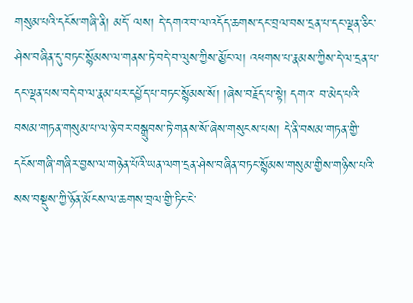གསུམ་པའི་དངོས་གཞི་ནི། མདོ་ ལས། དེ་དགའ་བ་ལ་འདོད་ཆགས་དང་བྲལ་བས་དྲན་པ་དང་ལྡན་ཅིང་ཤེས་བཞིན་དུ་བཏང་སྙོམས་ལ་གནས་ཏེ་བདེ་བ་ལུས་ཀྱིས་མྱོང་ལ། འཕགས་པ་རྣམས་ཀྱིས་དེ་ལ་དྲན་པ་དང་ལྡན་པས་བདེ་བ་ལ་རྣམ་པར་དཔྱོད་པ་བཏང་སྙོམས་སོ། །ཞེས་བརྗོད་པ་སྟེ། དགའ་ བ་མེད་པའི་བསམ་གཏན་གསུམ་པ་ལ་ཉེ་བར་བསྒྲུབས་ཏེ་གནས་སོ་ཞེས་གསུངས་པས། དེ་ནི་བསམ་གཏན་གྱི་དངོས་གཞི་གཞིར་བྱས་ལ་གཉེན་པོའི་ཡན་ལག་དྲན་ཤེས་བཞིན་བཏང་སྙོམས་གསུམ་གྱིས་གཉིས་པའི་སས་བསྡུས་ཀྱི་ཉོན་མོངས་ལ་ཆགས་བྲལ་གྱི་ཏིང་ངེ་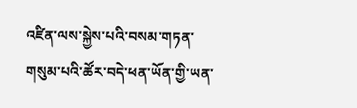འཛིན་ལས་སྐྱེས་པའི་བསམ་གཏན་གསུམ་པའི་ཚོར་བདེ་ཕན་ཡོན་གྱི་ཡན་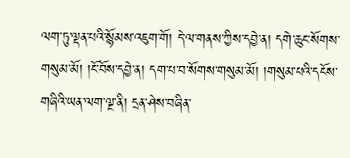ལག་ཏུ་ལྡན་པའི་སྙོམས་འཇུག་གོ། དེ་ལ་གནས་ཀྱིས་དབྱེ་ན། དགེ་ཆུང་སོགས་གསུམ་མོ། །ངོ་བོས་དབྱེ་ན། དག་པ་བ་སོགས་གསུམ་མོ། །གསུམ་པའི་དངོས་གཞིའི་ཡན་ལག་ལྔ་ནི། དྲན་ཤེས་བཞིན་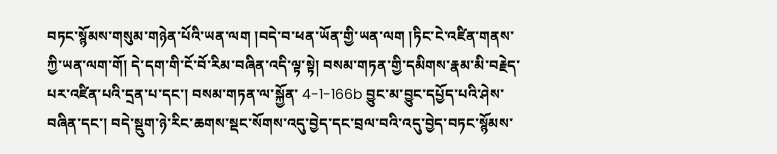བཏང་སྙོམས་གསུམ་གཉེན་པོའི་ཡན་ལག །བདེ་བ་ཕན་ཡོན་གྱི་ཡན་ལག །ཏིང་ངེ་འཛིན་གནས་ཀྱི་ཡན་ལག་གོ། དེ་དག་གི་ངོ་བོ་རིམ་བཞིན་འདི་ལྟ་སྟེ། བསམ་གཏན་གྱི་དམིགས་རྣམ་མི་བརྗེད་པར་འཛིན་པའི་དྲན་པ་དང་། བསམ་གཏན་ལ་སྐྱོན་ 4-1-166b བྱུང་མ་བྱུང་དཔྱོད་པའི་ཤེས་བཞིན་དང་། བདེ་སྡུག་ཉེ་རིང་ཆགས་སྡང་སོགས་འདུ་བྱེད་དང་བྲལ་བའི་འདུ་བྱེད་བཏང་སྙོམས་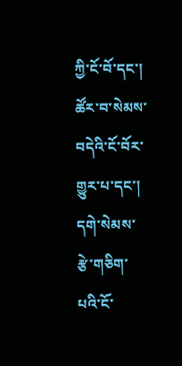ཀྱི་ངོ་བོ་དང་། ཚོར་བ་སེམས་བདེའི་ངོ་བོར་གྱུར་པ་དང་། དགེ་སེམས་རྩེ་གཅིག་པའི་ངོ་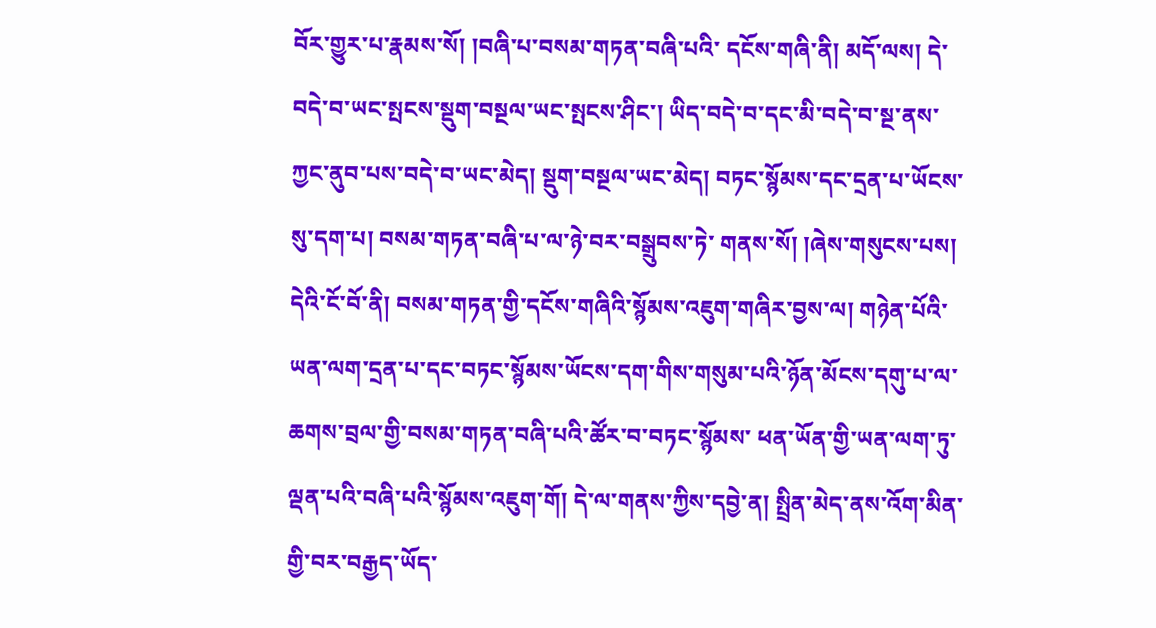བོར་གྱུར་པ་རྣམས་སོ། །བཞི་པ་བསམ་གཏན་བཞི་པའི་ དངོས་གཞི་ནི། མདོ་ལས། དེ་བདེ་བ་ཡང་སྤངས་སྡུག་བསྔལ་ཡང་སྤངས་ཤིང་། ཡིད་བདེ་བ་དང་མི་བདེ་བ་སྔ་ནས་ཀྱང་ནུབ་པས་བདེ་བ་ཡང་མེད། སྡུག་བསྔལ་ཡང་མེད། བཏང་སྙོམས་དང་དྲན་པ་ཡོངས་སུ་དག་པ། བསམ་གཏན་བཞི་པ་ལ་ཉེ་བར་བསྒྲུབས་ཏེ་ གནས་སོ། །ཞེས་གསུངས་པས། དེའི་ངོ་བོ་ནི། བསམ་གཏན་གྱི་དངོས་གཞིའི་སྙོམས་འཇུག་གཞིར་བྱས་ལ། གཉེན་པོའི་ཡན་ལག་དྲན་པ་དང་བཏང་སྙོམས་ཡོངས་དག་གིས་གསུམ་པའི་ཉོན་མོངས་དགུ་པ་ལ་ཆགས་བྲལ་གྱི་བསམ་གཏན་བཞི་པའི་ཚོར་བ་བཏང་སྙོམས་ ཕན་ཡོན་གྱི་ཡན་ལག་ཏུ་ལྡན་པའི་བཞི་པའི་སྙོམས་འཇུག་གོ། དེ་ལ་གནས་ཀྱིས་དབྱེ་ན། སྤྲིན་མེད་ནས་འོག་མིན་གྱི་བར་བརྒྱད་ཡོད་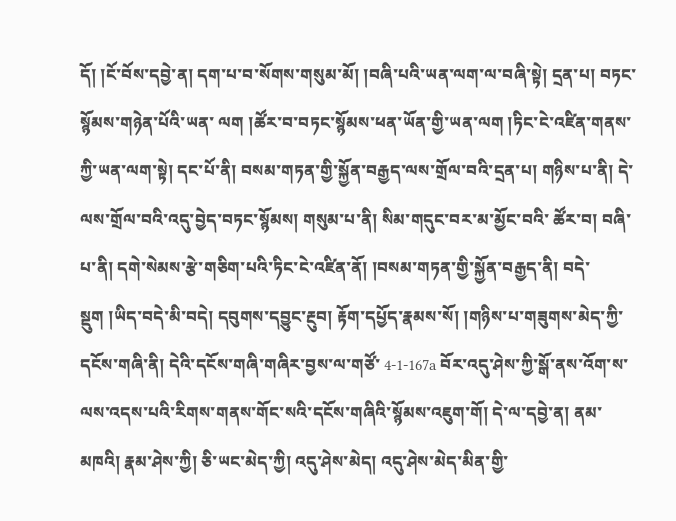དོ། །ངོ་བོས་དབྱེ་ན། དག་པ་བ་སོགས་གསུམ་མོ། །བཞི་པའི་ཡན་ལག་ལ་བཞི་སྟེ། དྲན་པ། བཏང་སྙོམས་གཉེན་པོའི་ཡན་ ལག །ཚོར་བ་བཏང་སྙོམས་ཕན་ཡོན་གྱི་ཡན་ལག །ཏིང་ངེ་འཛིན་གནས་ཀྱི་ཡན་ལག་སྟེ། དང་པོ་ནི། བསམ་གཏན་གྱི་སྐྱོན་བརྒྱད་ལས་གྲོལ་བའི་དྲན་པ། གཉིས་པ་ནི། དེ་ལས་གྲོལ་བའི་འདུ་བྱེད་བཏང་སྙོམས། གསུམ་པ་ནི། སིམ་གདུང་བར་མ་མྱོང་བའི་ ཚོར་བ། བཞི་པ་ནི། དགེ་སེམས་རྩེ་གཅིག་པའི་ཏིང་ངེ་འཛིན་ནོ། །བསམ་གཏན་གྱི་སྐྱོན་བརྒྱད་ནི། བདེ་སྡུག །ཡིད་བདེ་མི་བདེ། དབུགས་དབྱུང་རྔུབ། རྟོག་དཔྱོད་རྣམས་སོ། །གཉིས་པ་གཟུགས་མེད་ཀྱི་དངོས་གཞི་ནི། དེའི་དངོས་གཞི་གཞིར་བྱས་ལ་གཙོ་ 4-1-167a བོར་འདུ་ཤེས་ཀྱི་སྒོ་ནས་འོག་ས་ལས་འདས་པའི་རིགས་གནས་གོང་སའི་དངོས་གཞིའི་སྙོམས་འཇུག་གོ། དེ་ལ་དབྱེ་ན། ནམ་མཁའི། རྣམ་ཤེས་ཀྱི། ཅི་ཡང་མེད་ཀྱི། འདུ་ཤེས་མེད། འདུ་ཤེས་མེད་མིན་གྱི་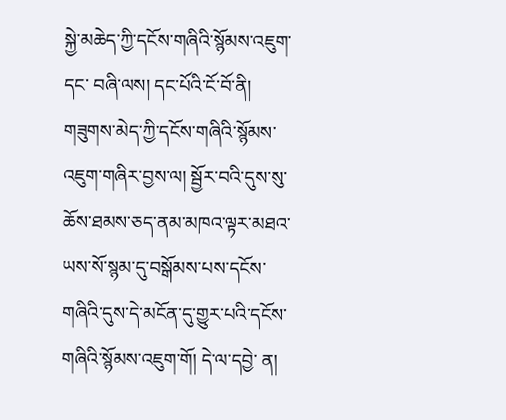སྐྱེ་མཆེད་ཀྱི་དངོས་གཞིའི་སྙོམས་འཇུག་དང་ བཞི་ལས། དང་པོའི་ངོ་བོ་ནི། གཟུགས་མེད་ཀྱི་དངོས་གཞིའི་སྙོམས་འཇུག་གཞིར་བྱས་ལ། སྦྱོར་བའི་དུས་སུ་ཆོས་ཐམས་ཅད་ནམ་མཁའ་ལྟར་མཐའ་ཡས་སོ་སྙམ་དུ་བསྒོམས་པས་དངོས་གཞིའི་དུས་དེ་མངོན་དུ་གྱུར་པའི་དངོས་གཞིའི་སྙོམས་འཇུག་གོ། དེ་ལ་དབྱེ་ ན།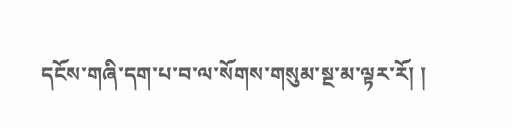དངོས་གཞི་དག་པ་བ་ལ་སོགས་གསུམ་སྔ་མ་ལྟར་རོ། །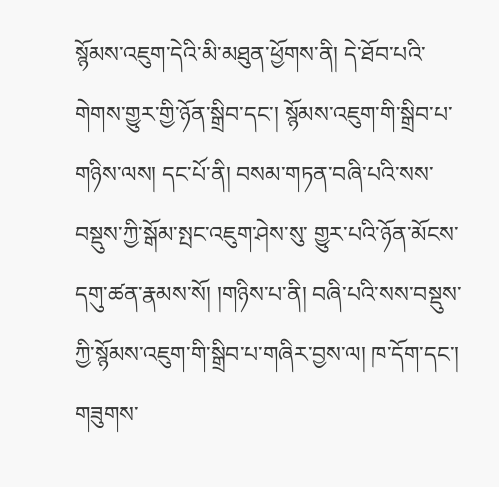སྙོམས་འཇུག་དེའི་མི་མཐུན་ཕྱོགས་ནི། དེ་ཐོབ་པའི་གེགས་གྱུར་གྱི་ཉོན་སྒྲིབ་དང་། སྙོམས་འཇུག་གི་སྒྲིབ་པ་གཉིས་ལས། དང་པོ་ནི། བསམ་གཏན་བཞི་པའི་སས་བསྡུས་ཀྱི་སྒོམ་སྤང་འཇུག་ཤེས་སུ་ གྱུར་པའི་ཉོན་མོངས་དགུ་ཚན་རྣམས་སོ། །གཉིས་པ་ནི། བཞི་པའི་སས་བསྡུས་ཀྱི་སྙོམས་འཇུག་གི་སྒྲིབ་པ་གཞིར་བྱས་ལ། ཁ་དོག་དང་། གཟུགས་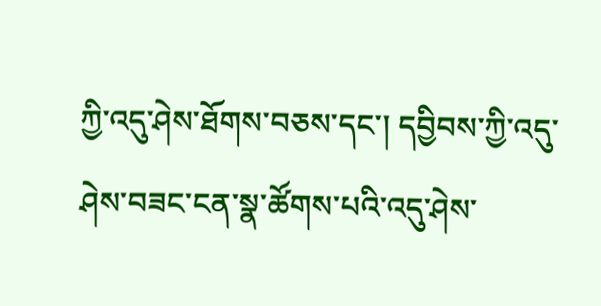ཀྱི་འདུ་ཤེས་ཐོགས་བཅས་དང་། དབྱིབས་ཀྱི་འདུ་ཤེས་བཟང་ངན་སྣ་ཚོགས་པའི་འདུ་ཤེས་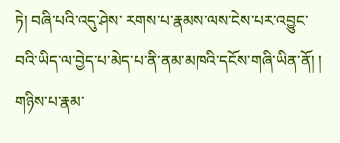ཏེ། བཞི་པའི་འདུ་ཤེས་ རགས་པ་རྣམས་ལས་ངེས་པར་འབྱུང་བའི་ཡིད་ལ་བྱེད་པ་མེད་པ་ནི་ནམ་མཁའི་དངོས་གཞི་ཡིན་ནོ། ། གཉིས་པ་རྣམ་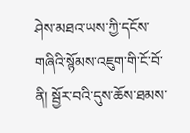ཤེས་མཐའ་ཡས་ཀྱི་དངོས་གཞིའི་སྙོམས་འཇུག་གི་ངོ་བོ་ནི། སྦྱོར་བའི་དུས་ཆོས་ཐམས་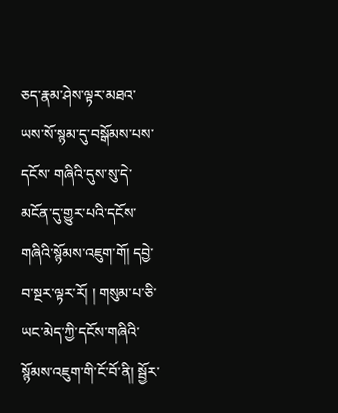ཅད་རྣམ་ཤེས་ལྟར་མཐའ་ཡས་སོ་སྙམ་དུ་བསྒོམས་པས་དངོས་ གཞིའི་དུས་སུ་དེ་མངོན་དུ་གྱུར་པའི་དངོས་གཞིའི་སྙོམས་འཇུག་གོ། དབྱེ་བ་སྔར་ལྟར་རོ། ། གསུམ་པ་ཅི་ཡང་མེད་ཀྱི་དངོས་གཞིའི་སྙོམས་འཇུག་གི་ངོ་བོ་ནི། སྦྱོར་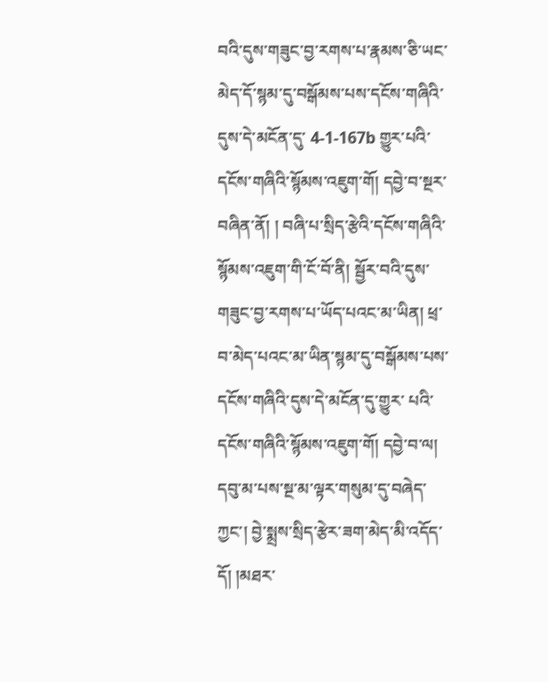བའི་དུས་གཟུང་བྱ་རགས་པ་རྣམས་ཅི་ཡང་མེད་དོ་སྙམ་དུ་བསྒོམས་པས་དངོས་གཞིའི་དུས་དེ་མངོན་དུ་ 4-1-167b གྱུར་པའི་དངོས་གཞིའི་སྙོམས་འཇུག་གོ། དབྱེ་བ་སྔར་བཞིན་ནོ། ། བཞི་པ་སྲིད་རྩེའི་དངོས་གཞིའི་སྙོམས་འཇུག་གི་ངོ་བོ་ནི། སྦྱོར་བའི་དུས་གཟུང་བྱ་རགས་པ་ཡོད་པའང་མ་ཡིན། ཕྲ་བ་མེད་པའང་མ་ཡིན་སྙམ་དུ་བསྒོམས་པས་དངོས་གཞིའི་དུས་དེ་མངོན་དུ་གྱུར་ པའི་དངོས་གཞིའི་སྙོམས་འཇུག་གོ། དབྱེ་བ་ལ། དབུ་མ་པས་སྔ་མ་ལྟར་གསུམ་དུ་བཞེད་ཀྱང་། བྱེ་སྨྲས་སྲིད་རྩེར་ཟག་མེད་མི་འདོད་དོ། །མཐར་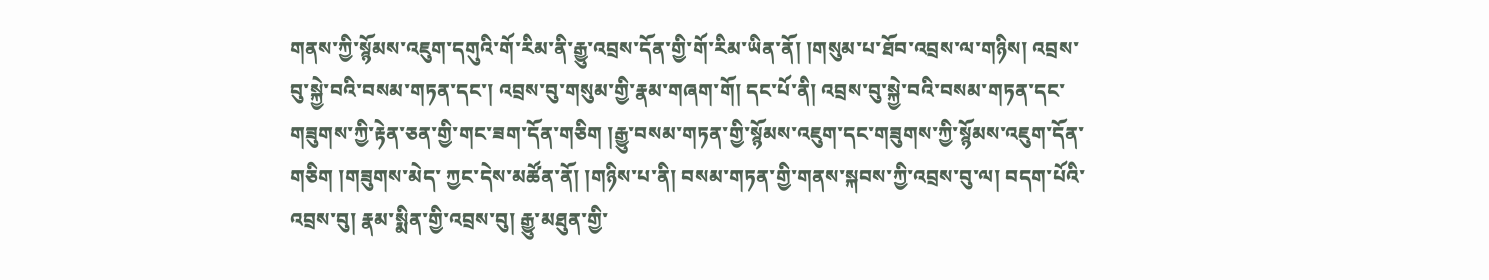གནས་ཀྱི་སྙོམས་འཇུག་དགུའི་གོ་རིམ་ནི་རྒྱུ་འབྲས་དོན་གྱི་གོ་རིམ་ཡིན་ནོ། །གསུམ་པ་ཐོབ་འབྲས་ལ་གཉིས། འབྲས་ བུ་སྐྱེ་བའི་བསམ་གཏན་དང་། འབྲས་བུ་གསུམ་གྱི་རྣམ་གཞག་གོ། དང་པོ་ནི། འབྲས་བུ་སྐྱེ་བའི་བསམ་གཏན་དང་གཟུགས་ཀྱི་རྟེན་ཅན་གྱི་གང་ཟག་དོན་གཅིག །རྒྱུ་བསམ་གཏན་གྱི་སྙོམས་འཇུག་དང་གཟུགས་ཀྱི་སྙོམས་འཇུག་དོན་གཅིག །གཟུགས་མེད་ ཀྱང་དེས་མཚོན་ནོ། །གཉིས་པ་ནི། བསམ་གཏན་གྱི་གནས་སྐབས་ཀྱི་འབྲས་བུ་ལ། བདག་པོའི་འབྲས་བུ། རྣམ་སྨིན་གྱི་འབྲས་བུ། རྒྱུ་མཐུན་གྱི་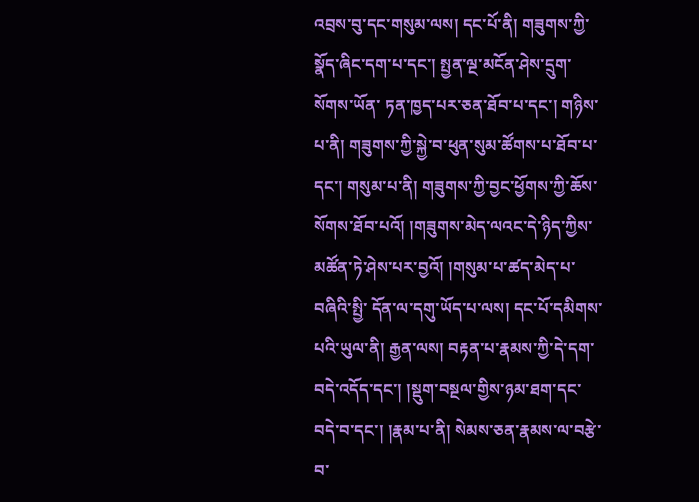འབྲས་བུ་དང་གསུམ་ལས། དང་པོ་ནི། གཟུགས་ཀྱི་སྣོད་ཞིང་དག་པ་དང་། སྤྱན་ལྔ་མངོན་ཤེས་དྲུག་སོགས་ཡོན་ ཏན་ཁྱད་པར་ཅན་ཐོབ་པ་དང་། གཉིས་པ་ནི། གཟུགས་ཀྱི་སྐྱེ་བ་ཕུན་སུམ་ཚོགས་པ་ཐོབ་པ་དང་། གསུམ་པ་ནི། གཟུགས་ཀྱི་བྱང་ཕྱོགས་ཀྱི་ཆོས་སོགས་ཐོབ་པའོ། །གཟུགས་མེད་ལའང་དེ་ཉིད་ཀྱིས་མཚོན་ཏེ་ཤེས་པར་བྱའོ། །གསུམ་པ་ཚད་མེད་པ་བཞིའི་སྤྱི་ དོན་ལ་དགུ་ཡོད་པ་ལས། དང་པོ་དམིགས་པའི་ཡུལ་ནི། རྒྱན་ལས། བརྟན་པ་རྣམས་ཀྱི་དེ་དག་བདེ་འདོད་དང་། །སྡུག་བསྔལ་གྱིས་ཉམ་ཐག་དང་བདེ་བ་དང་། །རྣམ་པ་ནི། སེམས་ཅན་རྣམས་ལ་བརྩེ་བ་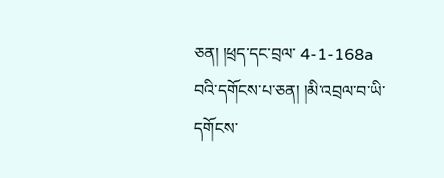ཅན། །ཕྲད་དང་བྲལ་ 4-1-168a བའི་དགོངས་པ་ཅན། །མི་འབྲལ་བ་ཡི་དགོངས་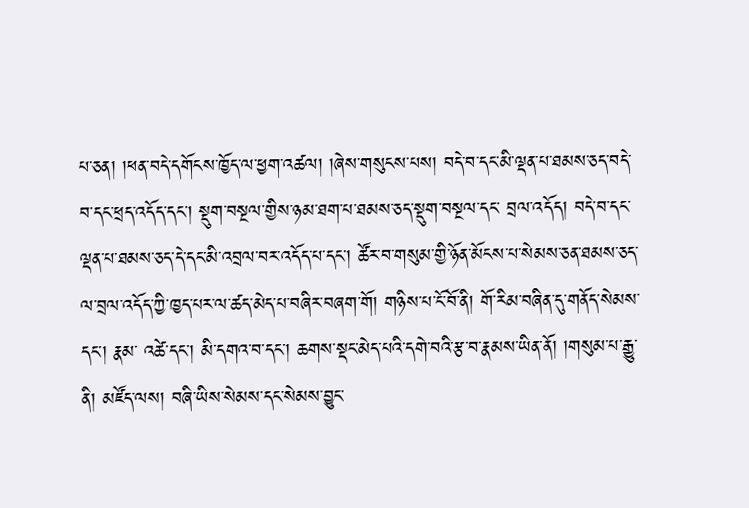པ་ཅན། །ཕན་བདེ་དགོངས་ཁྱོད་ལ་ཕྱག་འཚལ། །ཞེས་གསུངས་པས། བདེ་བ་དང་མི་ལྡན་པ་ཐམས་ཅད་བདེ་བ་དང་ཕྲད་འདོད་དང་། སྡུག་བསྔལ་གྱིས་ཉམ་ཐག་པ་ཐམས་ཅད་སྡུག་བསྔལ་དང་ བྲལ་འདོད། བདེ་བ་དང་ལྡན་པ་ཐམས་ཅད་དེ་དང་མི་འབྲལ་བར་འདོད་པ་དང་། ཚོར་བ་གསུམ་གྱི་ཉོན་མོངས་པ་སེམས་ཅན་ཐམས་ཅད་ལ་བྲལ་འདོད་ཀྱི་ཁྱད་པར་ལ་ཚད་མེད་པ་བཞིར་བཞག་གོ། གཉིས་པ་ངོ་བོ་ནི། གོ་རིམ་བཞིན་དུ་གནོད་སེམས་དང་། རྣམ་ འཚེ་དང་། མི་དགའ་བ་དང་། ཆགས་སྡང་མེད་པའི་དགེ་བའི་རྩ་བ་རྣམས་ཡིན་ནོ། །གསུམ་པ་རྒྱུ་ནི། མཛོད་ལས། བཞི་ཡིས་སེམས་དང་སེམས་བྱུང་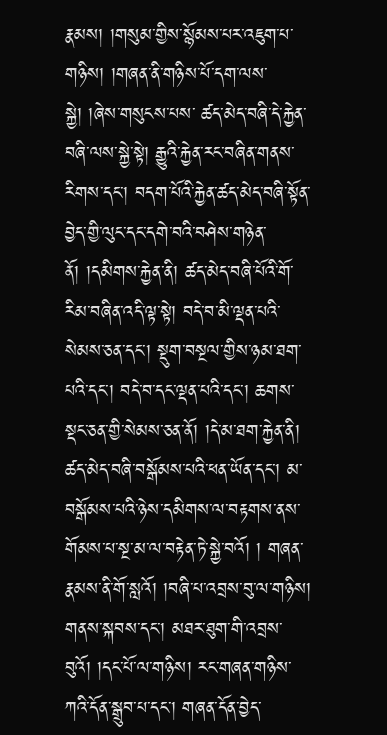རྣམས། །གསུམ་གྱིས་སྙོམས་པར་འཇུག་པ་གཉིས། །གཞན་ནི་གཉིས་པོ་དག་ལས་སྐྱེ། །ཞེས་གསུངས་པས་ ཚད་མེད་བཞི་དེ་རྐྱེན་བཞི་ལས་སྐྱེ་སྟེ། རྒྱུའི་རྐྱེན་རང་བཞིན་གནས་རིགས་དང་། བདག་པོའི་རྐྱེན་ཚད་མེད་བཞི་སྟོན་བྱེད་གྱི་ལུང་དང་དགེ་བའི་བཤེས་གཉེན་ནོ། །དམིགས་རྐྱེན་ནི། ཚད་མེད་བཞི་པོའི་གོ་རིམ་བཞིན་འདི་ལྟ་སྟེ། བདེ་བ་མི་ལྡན་པའི་སེམས་ཅན་དང་། སྡུག་བསྔལ་གྱིས་ཉམ་ཐག་པའི་དང་། བདེ་བ་དང་ལྡན་པའི་དང་། ཆགས་སྡང་ཅན་གྱི་སེམས་ཅན་ནོ། །དེ་མ་ཐག་རྐྱེན་ནི། ཚད་མེད་བཞི་བསྒོམས་པའི་ཕན་ཡོན་དང་། མ་བསྒོམས་པའི་ཉེས་དམིགས་ལ་བརྟགས་ནས་གོམས་པ་སྔ་མ་ལ་བརྟེན་ཏེ་སྐྱེ་བའོ། ། གཞན་རྣམས་ནི་གོ་སླའོ། །བཞི་པ་འབྲས་བུ་ལ་གཉིས། གནས་སྐབས་དང་། མཐར་ཐུག་གི་འབྲས་བུའོ། །དང་པོ་ལ་གཉིས། རང་གཞན་གཉིས་ཀའི་དོན་སྒྲུབ་པ་དང་། གཞན་དོན་བྱེད་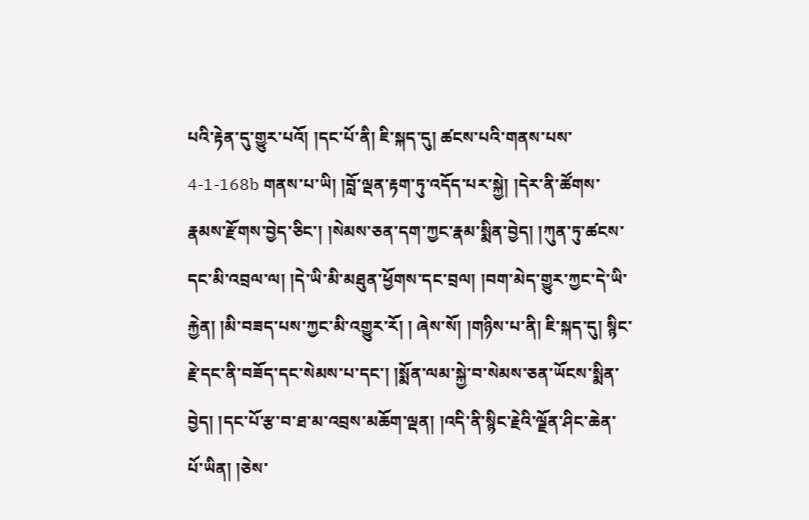པའི་རྟེན་དུ་གྱུར་པའོ། །དང་པོ་ནི། ཇི་སྐད་དུ། ཚངས་པའི་གནས་པས་ 4-1-168b གནས་པ་ཡི། །བློ་ལྡན་རྟག་ཏུ་འདོད་པར་སྐྱེ། །དེར་ནི་ཚོགས་རྣམས་རྫོགས་བྱེད་ཅིང་། །སེམས་ཅན་དག་ཀྱང་རྣམ་སྨིན་བྱེད། །ཀུན་ཏུ་ཚངས་དང་མི་འབྲལ་ལ། །དེ་ཡི་མི་མཐུན་ཕྱོགས་དང་བྲལ། །བག་མེད་གྱུར་ཀྱང་དེ་ཡི་རྐྱེན། །མི་བཟད་པས་ཀྱང་མི་འགྱུར་རོ། ། ཞེས་སོ། །གཉིས་པ་ནི། ཇི་སྐད་དུ། སྙིང་རྗེ་དང་ནི་བཟོད་དང་སེམས་པ་དང་། །སྨོན་ལམ་སྐྱེ་བ་སེམས་ཅན་ཡོངས་སྨིན་བྱེད། །དང་པོ་རྩ་བ་ཐ་མ་འབྲས་མཆོག་ལྡན། །འདི་ནི་སྙིང་རྗེའི་ལྗོན་ཤིང་ཆེན་པོ་ཡིན། །ཅེས་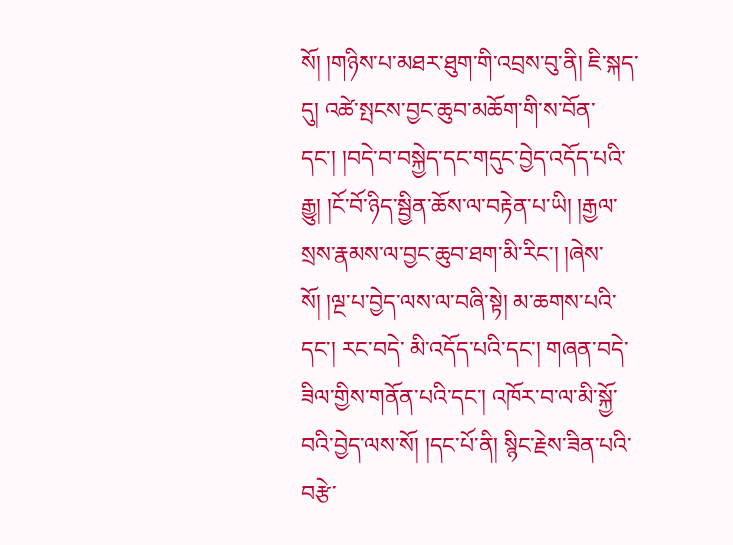སོ། །གཉིས་པ་མཐར་ཐུག་གི་འབྲས་བུ་ནི། ཇི་སྐད་དུ། འཚེ་སྤངས་བྱང་ཆུབ་མཆོག་གི་ས་བོན་དང་། །བདེ་བ་བསྐྱེད་དང་གདུང་བྱེད་འདོད་པའི་རྒྱུ། །ངོ་བོ་ཉིད་སྦྱིན་ཆོས་ལ་བརྟེན་པ་ཡི། །རྒྱལ་སྲས་རྣམས་ལ་བྱང་ཆུབ་ཐག་མི་རིང་། །ཞེས་སོ། །ལྔ་པ་བྱེད་ལས་ལ་བཞི་སྟེ། མ་ཆགས་པའི་དང་། རང་བདེ་ མི་འདོད་པའི་དང་། གཞན་བདེ་ཟིལ་གྱིས་གནོན་པའི་དང་། འཁོར་བ་ལ་མི་སྐྱོ་བའི་བྱེད་ལས་སོ། །དང་པོ་ནི། སྙིང་རྗེས་ཟིན་པའི་བརྩེ་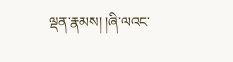ལྡན་རྣམས། །ཞི་ལའང་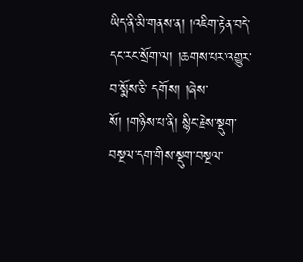ཡིད་ནི་མི་གནས་ན། །འཇིག་རྟེན་བདེ་དང་རང་སྲོག་ལ། །ཆགས་པར་འགྱུར་བ་སྨོས་ཅི་ དགོས། །ཞེས་སོ། །གཉིས་པ་ནི། སྙིང་རྗེས་སྡུག་བསྔལ་དག་གིས་སྡུག་བསྔལ་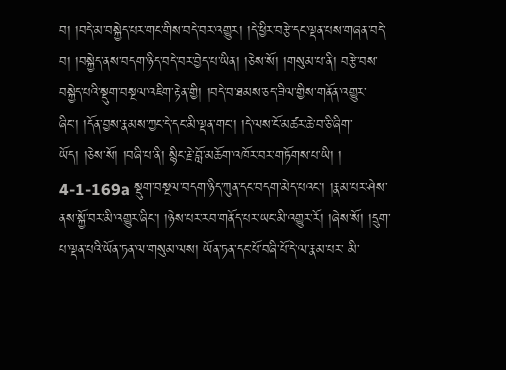བ། །བདེ་མ་བསྐྱེད་པར་གང་གིས་བདེ་བར་འགྱུར། །དེ་ཕྱིར་བརྩེ་དང་ལྡན་པས་གཞན་བདེ་བ། །བསྐྱེད་ནས་བདག་ཉིད་བདེ་བར་བྱེད་པ་ཡིན། །ཅེས་སོ། །གསུམ་པ་ནི། བརྩེ་བས་བསྐྱེད་པའི་སྡུག་བསྔལ་འཇིག་རྟེན་གྱི། །བདེ་བ་ཐམས་ཅད་ཟིལ་གྱིས་གནོན་འགྱུར་ཞིང་། །དོན་བྱས་རྣམས་ཀྱང་དེ་དང་མི་ལྡན་གང་། །དེ་ལས་ངོ་མཚར་ཆེ་བ་ཅི་ཞིག་ཡོད། །ཅེས་སོ། །བཞི་པ་ནི། སྙིང་རྗེ་བློ་མཆོག་འཁོར་བར་གཏོགས་པ་ཡི། ། 4-1-169a སྡུག་བསྔལ་བདག་ཉིད་ཀུན་དང་བདག་མེད་པའང་། །རྣམ་པར་ཤེས་ནས་སྐྱོ་བར་མི་འགྱུར་ཞིང་། །ཉེས་པར་རབ་གནོད་པར་ཡང་མི་འགྱུར་རོ། །ཞེས་སོ། །དྲུག་པ་ལྡན་པའི་ཡོན་ཏན་ལ་གསུམ་ལས། ཡོན་ཏན་དང་པོ་བཞི་པོ་དེ་ལ་རྣམ་པར་ མི་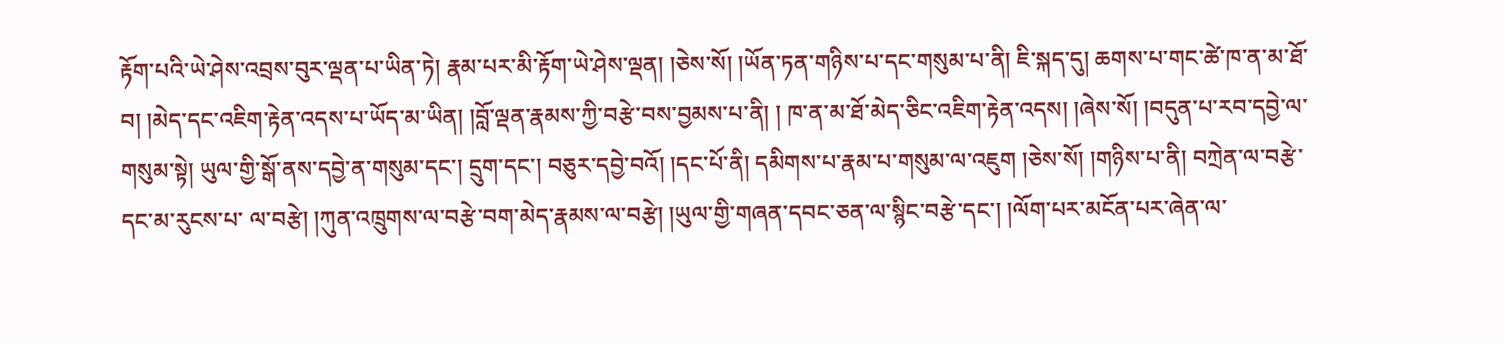རྟོག་པའི་ཡེ་ཤེས་འབྲས་བུར་ལྡན་པ་ཡིན་ཏེ། རྣམ་པར་མི་རྟོག་ཡེ་ཤེས་ལྡན། །ཅེས་སོ། །ཡོན་ཏན་གཉིས་པ་དང་གསུམ་པ་ནི། ཇི་སྐད་དུ། ཆགས་པ་གང་ཚེ་ཁ་ན་མ་ཐོ་བ། །མེད་དང་འཇིག་རྟེན་འདས་པ་ཡོད་མ་ཡིན། །བློ་ལྡན་རྣམས་ཀྱི་བརྩེ་བས་བྱམས་པ་ནི། ། ཁ་ན་མ་ཐོ་མེད་ཅིང་འཇིག་རྟེན་འདས། །ཞེས་སོ། །བདུན་པ་རབ་དབྱེ་ལ་གསུམ་སྟེ། ཡུལ་གྱི་སྒོ་ནས་དབྱེ་ན་གསུམ་དང་། དྲུག་དང་། བཅུར་དབྱེ་བའོ། །དང་པོ་ནི། དམིགས་པ་རྣམ་པ་གསུམ་ལ་འཇུག །ཅེས་སོ། །གཉིས་པ་ནི། བཀྲེན་ལ་བརྩེ་དང་མ་རུངས་པ་ ལ་བརྩེ། །ཀུན་འཁྲུགས་ལ་བརྩེ་བག་མེད་རྣམས་ལ་བརྩེ། །ཡུལ་གྱི་གཞན་དབང་ཅན་ལ་སྙིང་བརྩེ་དང་། །ལོག་པར་མངོན་པར་ཞེན་ལ་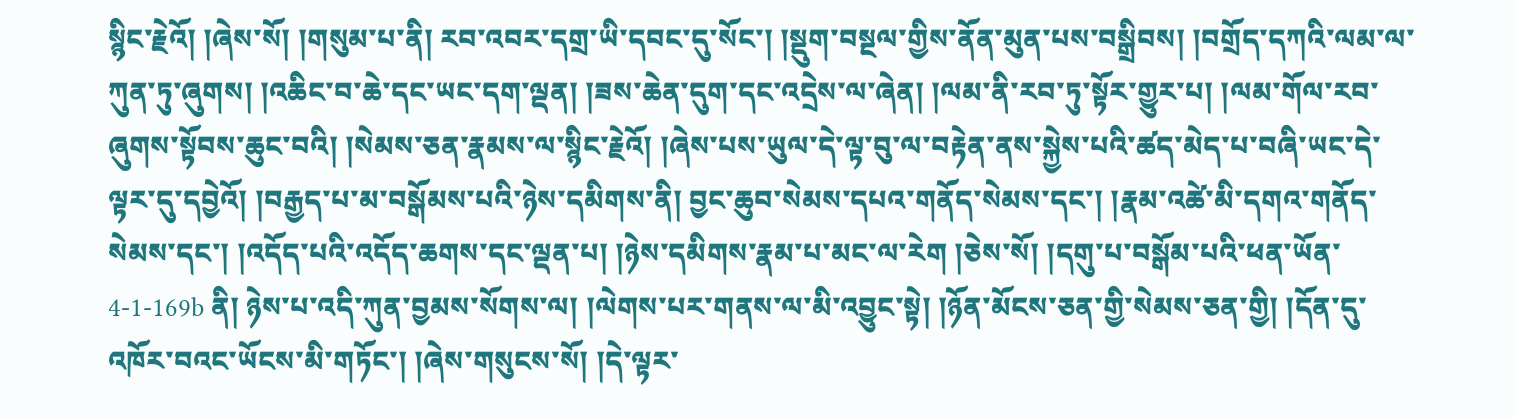སྙིང་རྗེའོ། །ཞེས་སོ། །གསུམ་པ་ནི། རབ་འབར་དགྲ་ཡི་དབང་དུ་སོང་། །སྡུག་བསྔལ་གྱིས་ནོན་མུན་པས་བསྒྲིབས། །བགྲོད་དཀའི་ལམ་ལ་ ཀུན་ཏུ་ཞུགས། །འཆིང་བ་ཆེ་དང་ཡང་དག་ལྡན། །ཟས་ཆེན་དུག་དང་འདྲེས་ལ་ཞེན། །ལམ་ནི་རབ་ཏུ་སྟོར་གྱུར་པ། །ལམ་གོལ་རབ་ཞུགས་སྟོབས་ཆུང་བའི། །སེམས་ཅན་རྣམས་ལ་སྙིང་རྗེའོ། །ཞེས་པས་ཡུལ་དེ་ལྟ་བུ་ལ་བརྟེན་ནས་སྐྱེས་པའི་ཚད་མེད་པ་བཞི་ཡང་དེ་ ལྟར་དུ་དབྱེའོ། །བརྒྱད་པ་མ་བསྒོམས་པའི་ཉེས་དམིགས་ནི། བྱང་ཆུབ་སེམས་དཔའ་གནོད་སེམས་དང་། །རྣམ་འཚེ་མི་དགའ་གནོད་སེམས་དང་། །འདོད་པའི་འདོད་ཆགས་དང་ལྡན་པ། །ཉེས་དམིགས་རྣམ་པ་མང་ལ་རེག །ཅེས་སོ། །དགུ་པ་བསྒོམ་པའི་ཕན་ཡོན་ 4-1-169b ནི། ཉེས་པ་འདི་ཀུན་བྱམས་སོགས་ལ། །ལེགས་པར་གནས་ལ་མི་འབྱུང་སྟེ། །ཉོན་མོངས་ཅན་གྱི་སེམས་ཅན་གྱི། །དོན་དུ་འཁོར་བའང་ཡོངས་མི་གཏོང་། །ཞེས་གསུངས་སོ། །དེ་ལྟར་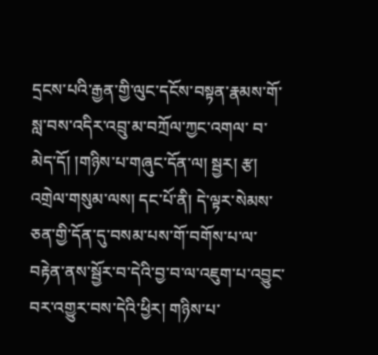དྲངས་པའི་རྒྱན་གྱི་ལུང་དངོས་བསྟན་རྣམས་གོ་སླ་བས་འདིར་འབྲུ་མ་བཀྲོལ་ཀྱང་འགལ་ བ་མེད་དོ། །གཉིས་པ་གཞུང་དོན་ལ། སྦྱར། རྩ། འགྲེལ་གསུམ་ལས། དང་པོ་ནི། དེ་ལྟར་སེམས་ཅན་གྱི་དོན་དུ་བསམ་པས་གོ་བགོས་པ་ལ་བརྟེན་ནས་སྦྱོར་བ་དེའི་བྱ་བ་ལ་འཇུག་པ་འབྱུང་བར་འགྱུར་བས་དེའི་ཕྱིར། གཉིས་པ་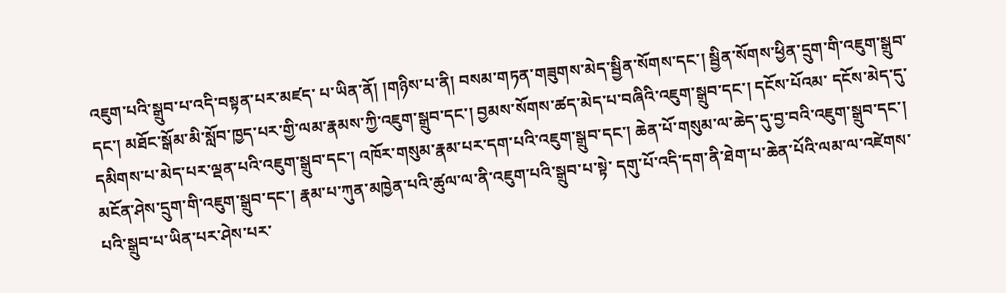འཇུག་པའི་སྒྲུབ་པ་འདི་བསྟན་པར་མཛད་ པ་ཡིན་ནོ། །གཉིས་པ་ནི། བསམ་གཏན་གཟུགས་མེད་སྦྱིན་སོགས་དང་། སྦྱིན་སོགས་ཕྱིན་དྲུག་གི་འཇུག་སྒྲུབ་དང་། མཐོང་སྒོམ་མི་སློབ་ཁྱད་པར་གྱི་ལམ་རྣམས་ཀྱི་འཇུག་སྒྲུབ་དང་། བྱམས་སོགས་ཚད་མེད་པ་བཞིའི་འཇུག་སྒྲུབ་དང་། དངོས་པོའམ་ དངོས་མེད་དུ་དམིགས་པ་མེད་པར་ལྡན་པའི་འཇུག་སྒྲུབ་དང་། འཁོར་གསུམ་རྣམ་པར་དག་པའི་འཇུག་སྒྲུབ་དང་། ཆེན་པོ་གསུམ་ལ་ཆེད་དུ་བྱ་བའི་འཇུག་སྒྲུབ་དང་། མངོན་ཤེས་དྲུག་གི་འཇུག་སྒྲུབ་དང་། རྣམ་པ་ཀུན་མཁྱེན་པའི་ཚུལ་ལ་ནི་འཇུག་པའི་སྒྲུབ་པ་སྟེ་ དགུ་པོ་འདི་དག་ནི་ཐེག་པ་ཆེན་པོའི་ལམ་ལ་འཛེགས་པའི་སྒྲུབ་པ་ཡིན་པར་ཤེས་པར་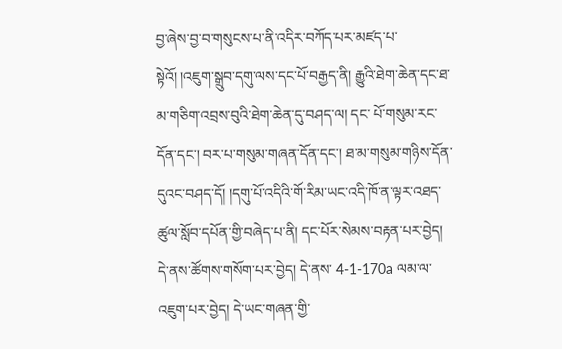བྱ་ཞེས་བྱ་བ་གསུངས་པ་ནི་འདིར་བཀོད་པར་མཛད་པ་སྟེའོ། །འཇུག་སྒྲུབ་དགུ་ལས་དང་པོ་བརྒྱད་ནི། རྒྱུའི་ཐེག་ཆེན་དང་ཐ་མ་གཅིག་འབྲས་བུའི་ཐེག་ཆེན་དུ་བཤད་ལ། དང་ པོ་གསུམ་རང་དོན་དང་། བར་པ་གསུམ་གཞན་དོན་དང་། ཐ་མ་གསུམ་གཉིས་དོན་དུའང་བཤད་དོ། །དགུ་པོ་འདིའི་གོ་རིམ་ཡང་འདི་ཁོ་ན་ལྟར་འཐད་ཚུལ་སློབ་དཔོན་གྱི་བཞེད་པ་ནི། དང་པོར་སེམས་བརྟན་པར་བྱེད། དེ་ནས་ཚོགས་གསོག་པར་བྱེད། དེ་ནས་ 4-1-170a ལམ་ལ་འཇུག་པར་བྱེད། དེ་ཡང་གཞན་གྱི་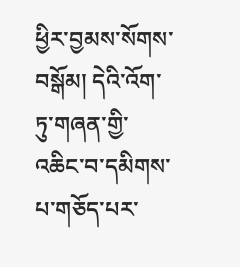ཕྱིར་བྱམས་སོགས་བསྒོམ། དེའི་འོག་ཏུ་གཞན་གྱི་འཆིང་བ་དམིགས་པ་གཅོད་པར་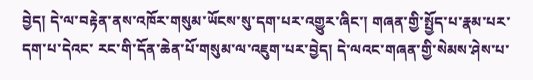བྱེད། དེ་ལ་བརྟེན་ནས་འཁོར་གསུམ་ཡོངས་སུ་དག་པར་འགྱུར་ཞིང་། གཞན་གྱི་སྤྱོད་པ་རྣམ་པར་དག་པ་དེའང་ རང་གི་དོན་ཆེན་པོ་གསུམ་ལ་འཇུག་པར་བྱེད། དེ་ལའང་གཞན་གྱི་སེམས་ཤེས་པ་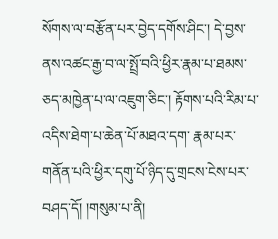སོགས་ལ་བརྩོན་པར་བྱེད་དགོས་ཤིང་། དེ་བྱས་ནས་འཚང་རྒྱ་བ་ལ་སྤྲོ་བའི་ཕྱིར་རྣམ་པ་ཐམས་ཅད་མཁྱེན་པ་ལ་འཇུག་ཅིང་། རྟོགས་པའི་རིམ་པ་འདིས་ཐེག་པ་ཆེན་པོ་མཐའ་དག་ རྣམ་པར་གནོན་པའི་ཕྱིར་དགུ་པོ་ཉིད་དུ་གྲངས་ངེས་པར་བཤད་དོ། །གསུམ་པ་ནི།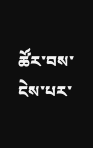ཚོར་བས་ངེས་པར་